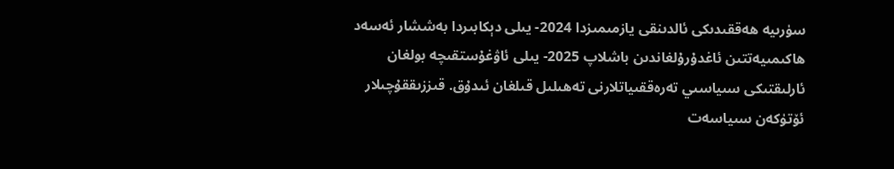سۈرىيە ھەققىدىكى ئالدىنقى يازمىمىزدا 2024- يىلى دېكابىردا بەششار ئەسەد ھاكىمىيەتتىن ئاغدۇرۇلغاندىن باشلاپ 2025- يىلى ئاۋغۇستقىچە بولغان ئارلىقتىكى سىياسىي تەرەققىياتلارنى تەھىلىل قىلغان ئىدۇق. قىززىققۇچىلار ئۆتۈكەن سىياسەت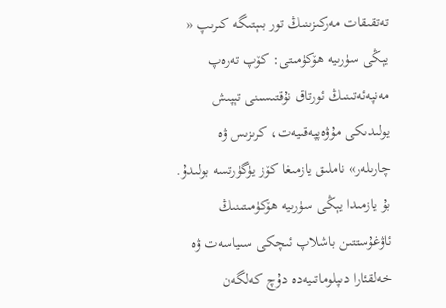تەتقىقات مەركىزىنىڭ تور بىېتىگە كىرىپ « يېڭى سۈرىيە ھۆكۈمىتى: كۆپ تەرەپ مەنپەئەتىنىڭ ئورتاق نۇقتىسىنى تېپىش يولىدىكى مۇۋەپپەقىيەت، كرىزىس ۋە چارىلەر» ناملىق يازمىغا كۆز يۈگۈرتسە بولىدۇ. بۇ يازمىدا يېڭى سۈرىيە ھۆكۈمىتىنىڭ ئاۋغۇستتىن باشلاپ ئىچكى سىياسەت ۋە خەلقئارا دىپلوماتىيەدە دۇچ كەلگەن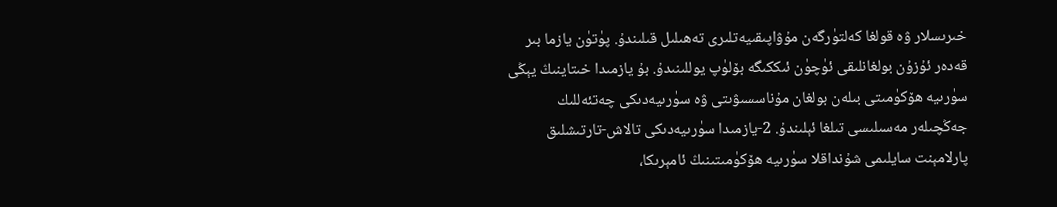خىرىسلار ۋە قولغا كەلتۈرگەن مۇۋاپىقىيەتلىرى تەھىلىل قىلىندۇ. پۈتۈن يازما بىر قەدەر ئۇزۇن بولغانلىقى ئۈچۈن ئىككىگە بۆلۈپ يوللىنىدۇ. بۇ يازمىدا خىتاينىڭ يېڭى سۈرىيە ھۆكۈمىتى بىلەن بولغان مۇناسسىۋىتى ۋە سۈرىيەدىكى چەتئەللىك جەڭچىلەر مەسىلىسى تىلغا ئېلىندۇ. 2-يازمىدا سۈرىيەدىكى تالاش-تارتىشلىق پارلامېنت سايلىمى شۇنداقلا سۈرىيە ھۆكۈمىتىنىڭ ئامېرىكا،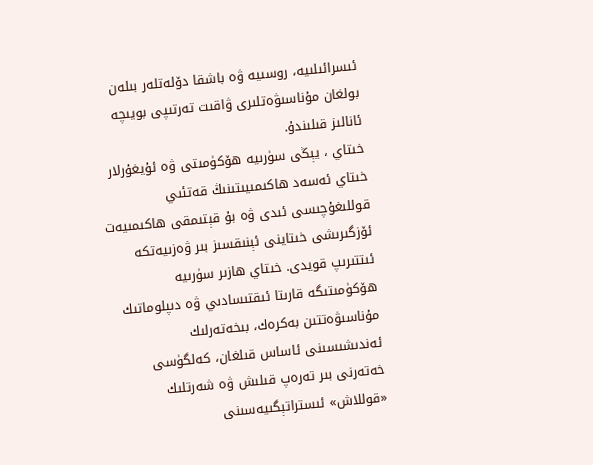ئىسرائىلىيە، روسىيە ۋە باشقا دۆلەتلەر بىلەن بولغان مۇناسىۋەتلىرى ۋاقىت تەرتىپى بويىچە ئانالىز قىلىندۇ.
خىتاي ، يېڭى سۈرىيە ھۆكۈمىتى ۋە ئۇيغۇرلار
خىتاي ئەسەد ھاكىمىيىتىنىڭ قەتئىي قوللىغۇچىسى ئىدى ۋە بۇ قېتىمقى ھاكىمىيەت ئۆزگىرىشى خىتاينى ئېنىقسىز بىر ۋەزىيەتكە ئىتتىرىپ قويدى. خىتاي ھازىر سۈرىيە ھۆكۈمىتىگە قارىتا ئىقتىسادىي ۋە دىپلوماتىك مۇناسىۋەتتىن بەكرەك، بىخەتەرلىك ئەندىشىسىنى ئاساس قىلغان، كەلگۈسى خەتەرنى بىر تەرەپ قىلىش ۋە شەرتلىك «قوللاش» ئىستراتېگىيەسىنى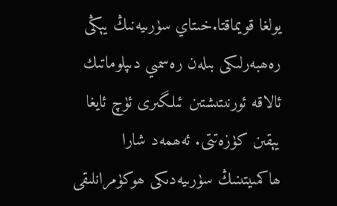يولغا قويماقتا.خىتاي سۈرىيەنىڭ يېڭى رەھبەرلىكى بىلەن رەسمىي دىپلوماتىك ئالاقە ئورنىتىشتىن ئىلگىرى ئۈچ ئايغا يېقىن كۈزەتتى. ئەھمەد شارا ھاكمىيتىنىڭ سۈرىيەدىكى ھوكۈمرانلىقى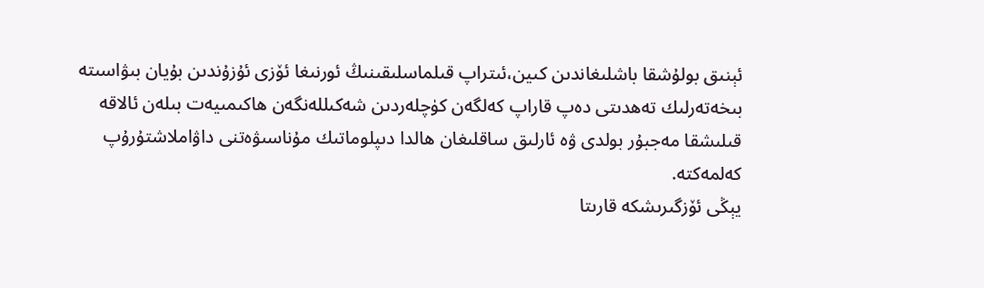ئېنىق بولۇشقا باشلىغاندىن كىين،ئىتراپ قىلماسلىقىنىڭ ئورنىغا ئۆزى ئۇزۇندىن بۇيان بىۋاسىتە بىخەتەرلىك تەھدىتى دەپ قاراپ كەلگەن كۈچلەردىن شەكىللەنگەن ھاكىمىيەت بىلەن ئالاقە قىلىشقا مەجبۇر بولدى ۋە ئارلىق ساقلىغان ھالدا دىپلوماتىك مۇناسىۋەتنى داۋاملاشتۇرۇپ كەلمەكتە.
يېڭى ئۆزگىرىشكە قارىتا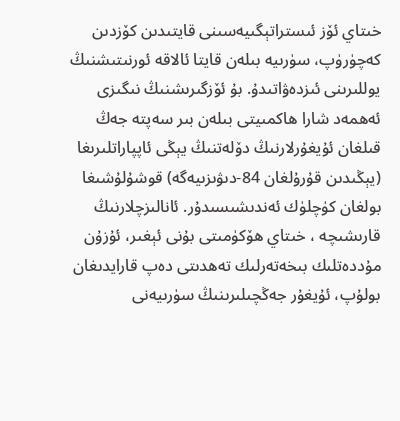خىتاي ئۆز ئىستراتېگىيەسىنى قايتىدىن كۆزدىن كەچۈرۈپ، سۈرىيە بىلەن قايتا ئالاقە ئورنىتىشنىڭ يوللىرىنى ئىزدەۋاتىدۇ. بۇ ئۆزگىرىشنىڭ نىگىزى ئەھمەد شارا ھاكمىيتى بىلەن بىر سەپتە جەڭ قىلغان ئۇيغۇرلارنىڭ دۆلەتنىڭ يېڭى ئاپپاراتلىرىغا (يېڭىدىن قۇرۇلغان 84-دىۋىزىيەگە) قوشۇلۇشىغا بولغان كۈچلۈك ئەندىشىسىدۇر. ئانالىزچلارنىڭ قارىشىچە ، خىتاي ھۆكۈمىتى بۇنى ئېغىر، ئۇزۇن مۇددەتلىك بىخەتەرلىك تەھدىتى دەپ قارايدىغان بولۇپ، ئۇيغۇر جەڭچىلىرىنىڭ سۈرىيەنى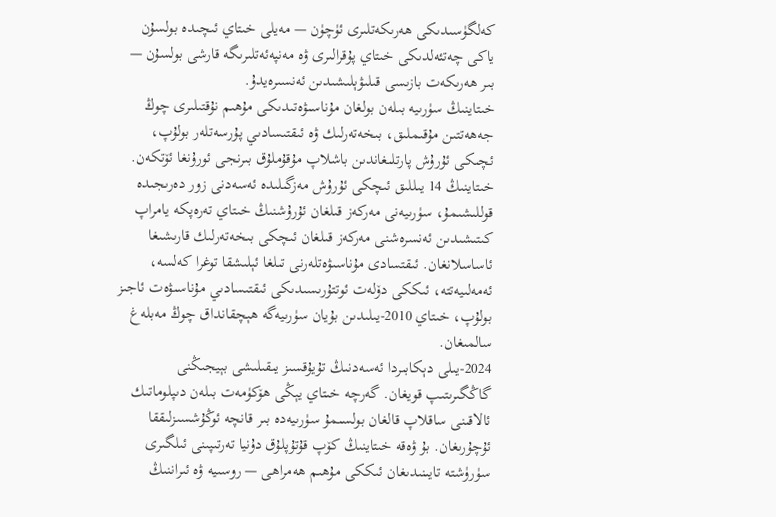كەلگۈسىدىكى ھەرىكەتلىرى ئۈچۈن — مەيلى خىتاي ئىچىدە بولسۇن ياكى چەتئەلدىكى خىتاي پۇقرالىرى ۋە مەنپەئەتلىرىگە قارشى بولسۇن — بىر ھەرىكەت بازىسى قىلىۋېلىشىدىن ئەنسىرەيدۇ.
خىتاينىڭ سۈرىيە بىلەن بولغان مۇناسىۋەتىدىكى مۇھىم نۇقتىلىرى چوڭ جەھەتتىن مۇقىملىق، بىخەتەرلىك ۋە ئىقتىسادىي پۇرسەتلەر بولۇپ، ئچىكى ئۇرۇش پارتلىغاندىن باشلاپ مۇقۇملۇق بىرنجى ئورۇنغا ئۆتكەن. خىتاينىڭ 14 يىللىق ئىچكى ئۇرۇش مەزگىلىدە ئەسەدنى زور دەرىجىدە قوللىشىمۇ، سۈرىيەنى مەركەز قىلغان ئۇرۇشنىڭ خىتاي تەرەپكە يامراپ كىتىشىدىن ئەنسرەشنى مەركەز قىلغان ئىچكى بىخەتەرلىك قارىشىغا ئاساسلانغان. ئىقتسادى مۇناسىۋەتلەرنى تىلغا ئېلىشقا توغرا كەلسە، ئەمەلىيەتتە، ئىككى دۆلەت ئوتتۇرىسىدىكى ئىقتىسادىي مۇناسىۋەت ئاجىز بولۇپ، خىتاي 2010-يىلىدىن بۇيان سۈرىيەگە ھېچقانداق چوڭ مەبلەغ سالمىغان.
2024-يىلى دېكابىردا ئەسەدنىڭ تۇيۇقسىز يىقىلىشى بېيجىڭنى گاڭگىرىتىپ قويغان. گەرچە خىتاي يېڭى ھۆكۈمەت بىلەن دىپلوماتىك ئالاقىنى ساقلاپ قالغان بولسىمۇ سۈرىيەدە بىر قانچە ئوڭۇشسىزلىققا ئۇچۇرىغان. بۇ ۋەقە خىتاينىڭ كۆپ قۇتۇپلۇق دۇنيا تەرتىپىنى ئىلگىرى سۈرۈشتە تايىنىدىغان ئىككى مۇھىم ھەمراھى — روسىيە ۋە ئىراننىڭ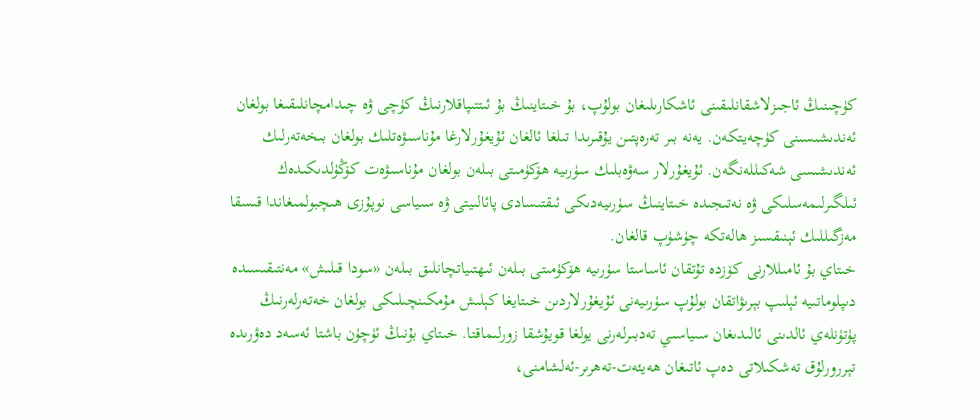كۈچىنىڭ ئاجىزلاشقانلىقىنى ئاشكارىلىغان بولۇپ، بۇ خىتاينىڭ بۇ ئىتتىپاقلارنىڭ كۈچى ۋە چىدامچانلىقىغا بولغان ئەندىشىسىنى كۈچەيتكەن. يەنە بىر تەرەپتىن يۇقىرىدا تىلغا ئالغان ئۇيغۇرلارغا مۇناسىۋەتلىك بولغان بىخەتەرلىك ئەندىشىسى شەكىللەنگەن. ئۇيغۇرلار سەۋەبلىك سۈرىيە ھۆكۈمىتى بىلەن بولغان مۇناسىۋەت كۆڭۈلدىكىدەك ئىلگىرلىمەسلىكى ۋە نەتىجىدە خىتاينىڭ سۈرىيەدىكى ئىقتىسادى پائالىيتى ۋە سىياسى نوپۇزى ھىچبولمىغاندا قىسقا مەزگىللىك ئېنىقسىز ھالەتكە چۈشۈپ قالغان.
خىتاي بۇ ئامىللارنى كۆزدە تۇتقان ئاساستا سۈرىيە ھۆكۈمىتى بىلەن ئىھتىياتچانلىق بىلەن «سودا قىلىش» مەنتىقىسىدە دىپلوماتىيە ئېلىپ بېرىۋاتقان بولۇپ سۈرىيەنى ئۇيغۇرلاردىن خىتايغا كېلىش مۇمكىنچىلىكى بولغان خەتەرلەرنىڭ پۈتۈنلەي ئالدىنى ئالىدىغان سىياسىي تەدبىرلەرنى يولغا قويۇشقا زورلىماقتا. خىتاي بۇنىڭ ئۈچۈن باشتا ئەسەد دەۋرىدە تېررورلۇق تەشكىلاتى دەپ ئاتىغان ھەيئەت-تەھرىر-ئەلشامنى،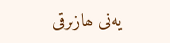يەنى ھازىرقى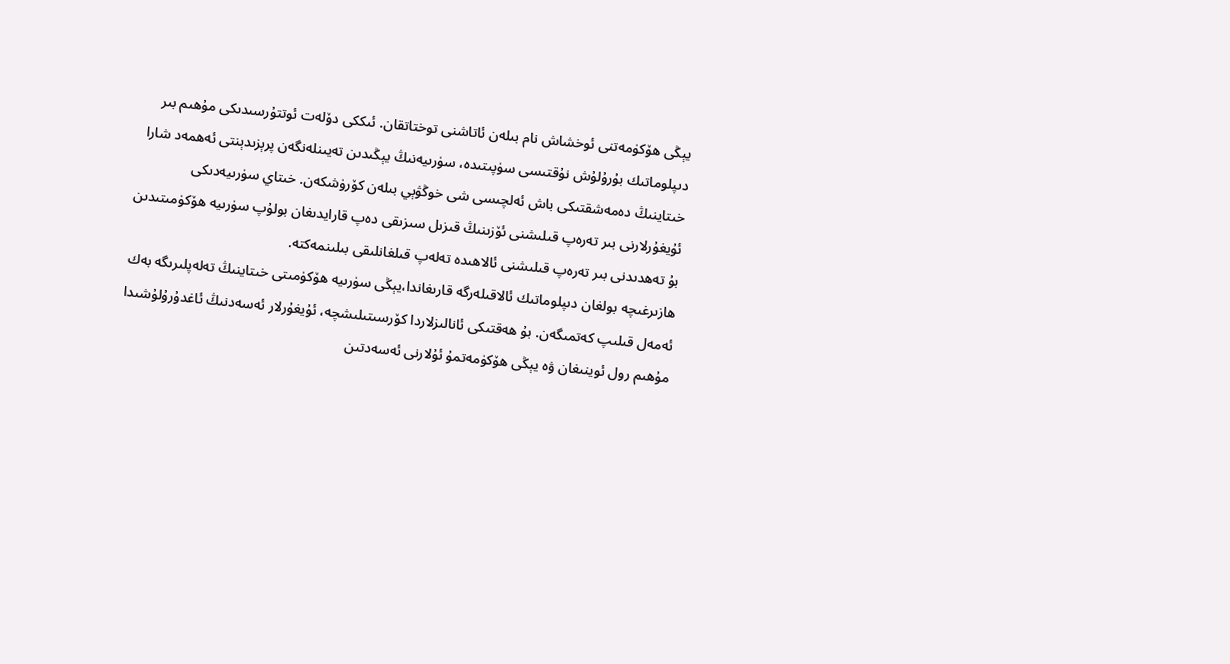يېڭى ھۆكۈمەتنى ئوخشاش نام بىلەن ئاتاشنى توختاتقان. ئىككى دۆلەت ئوتتۇرسىدىكى مۇھىم بىر دىپلوماتىك بۇرۇلۇش نۇقتىسى سۈپىتىدە، سۈرىيەنىڭ يېڭىدىن تەيىنلەنگەن پرېزىدېنتى ئەھمەد شارا خىتاينىڭ دەمەشقتىكى باش ئەلچىسى شى خوڭۋېي بىلەن كۆرۈشكەن. خىتاي سۈرىيەدىكى ئۇيغۇرلارنى بىر تەرەپ قىلىشنى ئۆزىنىڭ قىزىل سىزىقى دەپ قارايدىغان بولۇپ سۈرىيە ھۆكۈمىتىدىن بۇ تەھدىدنى بىر تەرەپ قىلىشنى ئالاھىدە تەلەپ قىلغانلىقى بىلىنمەكتە.
ھازىرغىچە بولغان دىپلوماتىك ئالاقىلەرگە قارىغاندا،يېڭى سۈرىيە ھۆكۈمىتى خىتاينىڭ تەلەپلىرىگە بەك ئەمەل قىلىپ كەتمىگەن. بۇ ھەقتىكى ئانالىزلاردا كۆرسىتىلىشچە، ئۇيغۇرلار ئەسەدنىڭ ئاغدۇرۇلۇشىدا مۇھىم رول ئوينىغان ۋە يېڭى ھۆكۈمەتمۇ ئۇلارنى ئەسەدتىن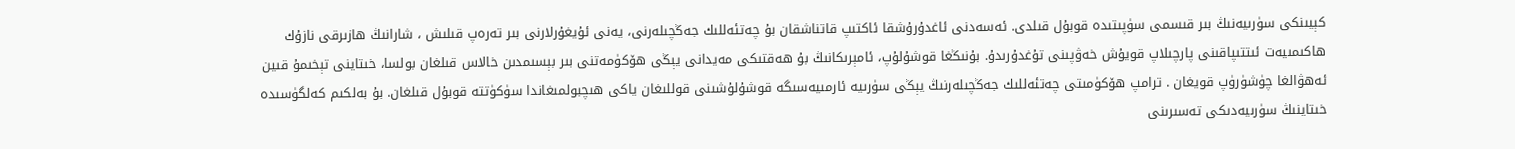كېيىنكى سۈرىيەنىڭ بىر قىسمى سۈپىتىدە قوبۇل قىلدى. ئەسەدنى ئاغدۇرۇشقا ئاكتىپ قاتناشقان بۇ چەتئەللىك جەڭچىلەرنى، يەنى ئۇيغۇرلارنى بىر تەرەپ قىلىش ، شارانىڭ ھازىرقى نازۇك ھاكىمىيەت ئىتتىپاقىنى پارچىلاپ قويۇش خەۋپىنى تۇغدۇرىدۇ. بۇنىڭغا قوشۇلۇپ، ئامېرىكانىڭ بۇ ھەقتىكى مەيدانى يېڭى ھۆكۈمەتنى بىر بېسىمدىن خالاس قىلغان بولسا، خىتاينى تېخىمۇ قىين ئەھۋالغا چۈشۈرۈپ قويغان . ترامپ ھۆكۈمىتى چەتئەللىك جەڭچىلەرنىڭ يېڭى سۈرىيە ئارمىيەسىگە قوشۇلۇشىنى قوللىغان ياكى ھىچبولمىغاندا سۈكۈتتە قوبۇل قىلغان. بۇ بەلكىم كەلگۈسىدە خىتاينىڭ سۈرىيەدىكى تەسىرىنى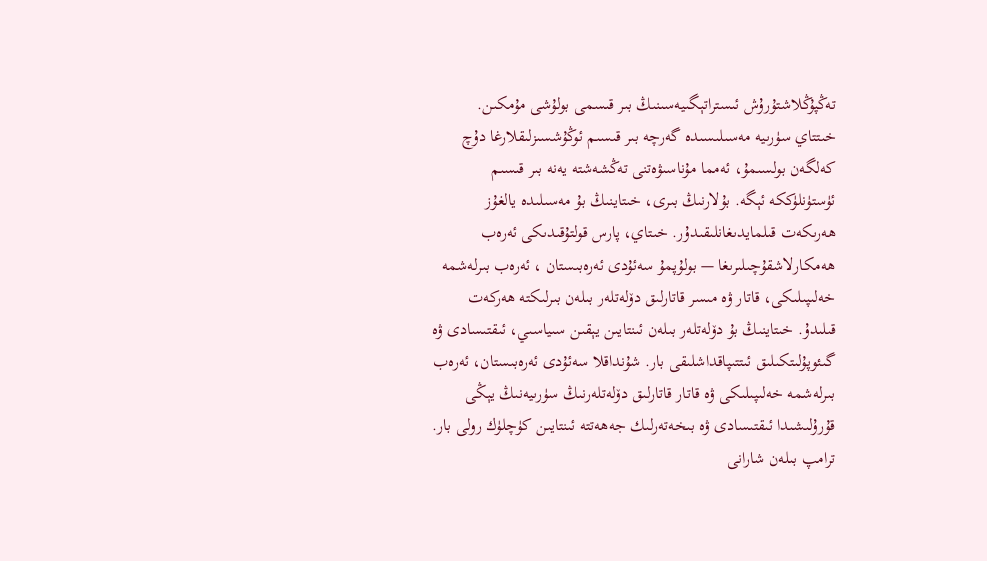تەڭپۇڭلاشتۇرۇش ئىستراتېگىيەسىنىڭ بىر قىسمى بولۇشى مۇمكىن.
خىتتاي سۈرىيە مەسىلىسىدە گەرچە بىر قىسىم ئوڭۇشسىزلىقلارغا دۇچ كەلگەن بولسىمۇ، ئەمما مۇناسىۋەتنى تەڭشەشتە يەنە بىر قىسىم ئۈستۈنلۈككە ئېگە. بۇلارنىڭ بىرى، خىتاينىڭ بۇ مەسىلىدە يالغۇز ھەرىكەت قىلمايدىغانلىقىدۇر. خىتاي، پارس قولتۇقىدىكى ئەرەب ھەمكارلاشقۇچىلىرىغا — بولۇپمۇ سەئۇدى ئەرەبىستان ، ئەرەب بىرلەشمە خەلىپىلىكى، قاتار ۋە مىسر قاتارلىق دۆلەتلەر بىلەن بىرلىكتە ھەركەت قىلىدۇ. خىتاينىڭ بۇ دۆلەتلەر بىلەن ئىنتايىن يېقىن سىياسىي، ئىقتىسادى ۋە گىئوپۇلىتكىلىق ئىتتىپاقداشلىقى بار. شۇنداقلا سەئۇدى ئەرەبىستان، ئەرەب بىرلەشمە خەلىپىلىكى ۋە قاتار قاتارلىق دۆلەتلەرنىڭ سۈرىيەنىڭ يېڭى قۇرۇلىشىدا ئىقتىسادى ۋە بىخەتەرلىك جەھەتتە ئىنتايىن كۈچلۈك رولى بار. ترامپ بىلەن شارانى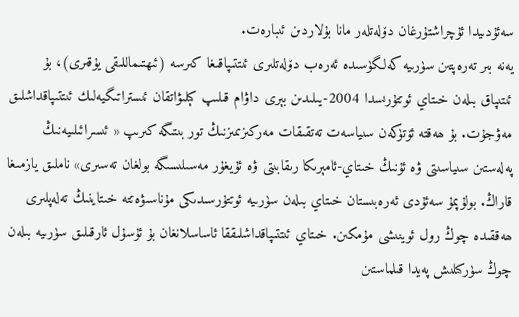سەئۇدىيدا ئۇچراشتۇرغان دۆلەتلەر مانا بۇلاردىن ئىبارەت.
يەنە بىر تەرەپتىن سۈرىيە كەلگۈسىدە ئەرەب دۆلەتلىرى ئىتتىپاقىغا كىرسە (ئىھتىماللىقى يۇقىرى)، بۇ ئىتىپاق بىلەن خىتاي ئوتتۇرىسدا 2004-يىلىدىن بېرى داۋام قىلىپ كېلىۋاتقان ئىستراتىگيەلىك ئىتتىپاقداشلىق مەۋجۇت. بۇ ھەقتە ئۆتۈكەن سىياسەت تەتقىقات مەركىزىمىزنىڭ تور بىتىگە كىرىپ « ئىسرائىلىيەنىڭ پەلەستىن سىياسىتى ۋە ئۇنىڭ خىتاي-ئامېرىكا رىقابىتى ۋە ئۇيغۇر مەسىلىسىگە بولغان تەسىرى» ناملىق يازمىغا قاراڭ. بولۇپمۇ سەئۇدى ئەرەبىستان خىتاي بىلەن سۈرىيە ئوتتۇرسىدىكى مۇناسىۋەتتە خىتاينىڭ تەلەپلىرى ھەققىدە چوڭ رول ئوينىشى مۇمكىن. خىتاي ئىتتىپاقداشلىققا ئاساسلانغان بۇ ئۇسۇل ئارقىلىق سۈرىيە بىلەن چوڭ سۈركىلىش پەيدا قىلماستىن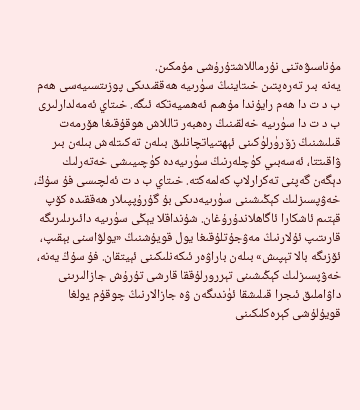مۇناسىۋەتنى نۇرماللاشتۇرۇشى مۇمكىن.
يەنە بىر تەرەپتىن خىتاينىڭ سۈرىيە ھەققىدىكى پوزىتسىيەسى ھەم ب د ت دا ھەم رايۇندا مۇھىم ئەھمىيەتكە ئىگە. خىتاي ئەمەلدارلىرى ب د ت دا سۈرىيە خەلقىنىڭ رەھبەر تاللاش ھوقۇقىغا ھۆرمەت قىلىشنىڭ زۆرۈرلۈكىنى ئېھتىياتچانلىق بىلەن تەكىتلەش بىلەن بىر ۋاقىتتا، ئەسەبىي كۈچلەرنىڭ سۈرىيەدە كۈچىيىشى خەتەرلىك دېگەن گەپنى تەكرارلاپ كەلمەكتە. خىتاي ب د ت ئەلچىسى فۇ سۇڭ، خەۋپسىزلىك كېڭىشىنى سۈرىيەدىكى بۇ گۇرۇپپىلار ھەققىدە كۆپ قېتىم ئاشكارا ئاگاھلاندۇرۇغان. شۇنداقلا يېڭى سۈرىيە دائىرىلىرىگە قارىتىپ ئۇلارنىڭ مەۋجۇتلۇقىغا يول قويۇشنىڭ «يولۋاسنى بېقىپ، ئۆزىگە بالا تېپىش» بىلەن باراۋەر ئىكەنلىكىنى ئېيتقان. فۇ سۇڭ يەنە، خەۋپسىزلىك كېڭىشىنى تېررورلۇققا قارشى تۇرۇش جازالىرىنى داۋاملىق ئىجرا قىلىشقا ئۈندىگەن ۋە جازالارنىڭ چوقۇم يولغا قويۇلۇشى كېرەكلىكىنى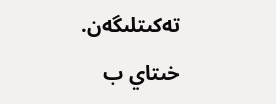تەكىتلىگەن.
خىتاي ب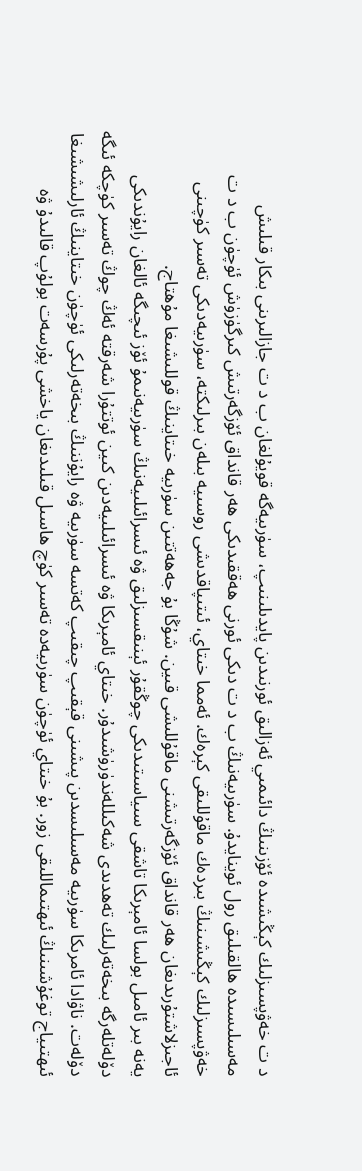د ت خەۋپسىزلىك كېڭىشىدە ئۆزىنىڭ دائىمىي ئەزالىق ئورنىدىن پايدىلىنىپ، سۈرىيەگە قويۇلغان ب د ت جازالىرىنى بىكار قىلىش مەسىلىسىدە ھالقىلىق رول ئوينايدۇ. سۈرىيەنىڭ ب د ت دىكى ئورنى ھەققىدىكى ھەر قانداق ئۆزگەرتىش كىرگۈزۈش ئۈچۈن ب د ت خەۋپسىزلىك كېڭىشىنىڭ بىردەك ماقۇللىقى كېرەك. ئەمما خىتاي، ئىتىپاقدىشى روسىيە بىلەن بىرلىكتە، سۈرىيەدىكى تەسىر كۈچىنى ئاجىزلاشتۇرىدىغان ھەر قانداق ئۆزگەرتىشنى ماقۇللىشى قىين. شۇڭا بۇ جەھەتتىن سۈرىيە خىتاينىڭ قوللىشىغا مۇھتاج.
يەنە بىر ئامىل بولسا ئامېرىكا تاشقى سىياسىتىدىكى چوڭقۇر ئېنىقسىزلىق ۋە ئىسرائىلىيەنىڭ سۈرىيەنىمۇ ئۆز ئىچىگە ئالغان رايۇندىكى دۆلەتلەرگە بىخەتەرلىك تەھدىدى شەكىللەندۈرۈشىدۇر. خىتاي ئامېرىكا ۋە ئىسرائىلىيەدىن كىين ئوتتۇرا شەرقتە ئەڭ چوڭ تەسىر كۈچكە ئىگە دۆلەت. ناۋادا ئامرىكا سۈرىيە مەسىلىسدىن پىشىنى قېقىپ چىقىپ كەتسە سۈرىيە ۋە رايۇننىڭ بىخەتەرلىكى ئۈچۈن خىتاينىڭ ئارلىشىشىغا ئىھتىياج توغۇشىنىڭ ئىھتىماللىقى زور. بۇ خىتاي ئۈچۈن سۈرىيەدە تەسىر كۈچ ھاسىل قىلىدىغان ياخشى پۇرسەت بولۇپ قالىدۇ ۋە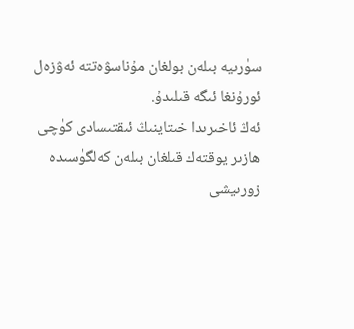سۈرىيە بىلەن بولغان مۇناسۋەتتە ئەۋزەل ئورۇنغا ئىگە قىلىدۇ.
ئەڭ ئاخىرىدا خىتاينىڭ ئىقتىسادى كۈچى ھازىر يوقتەك قىلغان بىلەن كەلگۈسىدە زورىيشى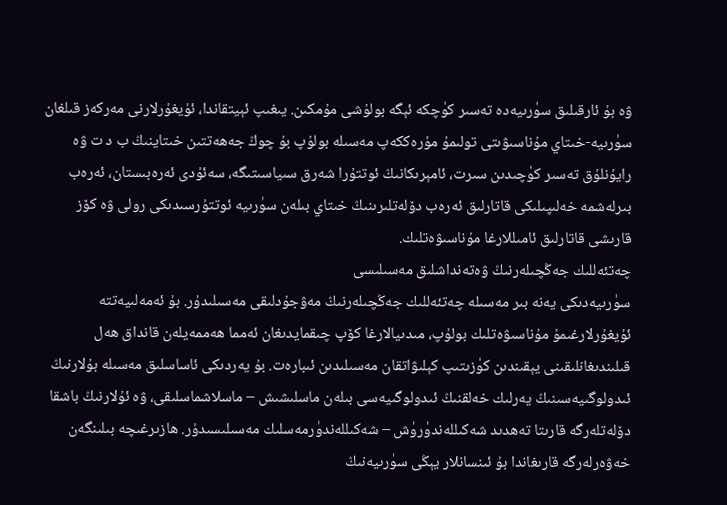ۋە بۇ ئارقىلىق سۈرىيەدە تەسىر كۈچكە ئېگە بولۇشى مۇمكىن. يىغىپ ئېيتقاندا، ئۇيغۇرلارنى مەركەز قىلغان سۈرىيە-خىتاي مۇناسىۋىتى تولىمۇ مۇرەككەپ مەسىلە بولۇپ بۇ چوڭ جەھەتتىن خىتاينىڭ ب د ت ۋە رايۇنلۇق تەسىر كۈچىدىن سىرت، ئامېرىكانىڭ ئوتتۇرا شەرق سىياسىتىگە، سەئۇدى ئەرەبىستان، ئەرەب بىرلەشمە خەلىپىلىكى قاتارلىق ئەرەب دۆلەتلىرىنىڭ خىتاي بىلەن سۈرىيە ئوتتۇرسىدىكى رولى ۋە كۆز قارىشى قاتارلىق ئامىللارغا مۇناسىۋەتلىك.
چەتئەللىك جەڭچىلەرنىڭ ۋەتەنداشلىق مەسىلىسى
سۈرىيەدىكى يەنە بىر مەسىلە چەتئەللىك جەڭچىلەرنىڭ مەۋجۇدلىقى مەسىلىدۇر. بۇ ئەمەلىيەتتە ئۇيغۇرلارغىمۇ مۇناسىۋەتلىك بولۇپ، مىدىيالارغا كۆپ چىقمايدىغان ئەمما ھەممەيلەن قانداق ھەل قىلىندىغانلىقىنى يېقىندىن كۈزىتىپ كېلىۋاتقان مەسىلىدىن ئىبارەت. بۇ يەردىكى ئاساسلىق مەسىلە بۇلارنىڭ ئىدولوگىيەسىنىڭ يەرلىك خەلقنىڭ ئىدولوگىيەسى بىلەن ماسلىشىش – ماسلاشماسلىقى، ۋە ئۇلارنىڭ باشقا دۆلەتلەرگە قارىتا تەھدىد شەكىللەندۈرۈش – شەكىللەندۈرمەسلىك مەسىلىسىدۇر. ھازىرغىچە بىلىنگەن خەۋەرلەرگە قارىغاندا بۇ ئىنسانلار يېڭى سۈرىيەنىڭ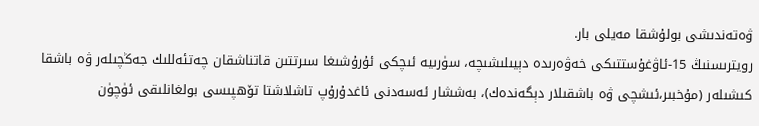ۋەتەندىشى بولۇشقا مەيلى بار.
رويترىسنىڭ 15-ئاۋغۇستتىكى خەۋەرىدە دېيىلىشىچە، سۈرىيە ئىچكى ئۇرۇشىغا سىرتتىن قاتناشقان چەتئەللىك جەڭچىلەر ۋە باشقا كىشىلەر (مۇخبىر،ئىشچى ۋە باشقىلار دېگەندەك)، بەششار ئەسەدنى ئاغدۇرۇپ تاشلاشتا تۆھپىسى بولغانلىقى ئۈچۈن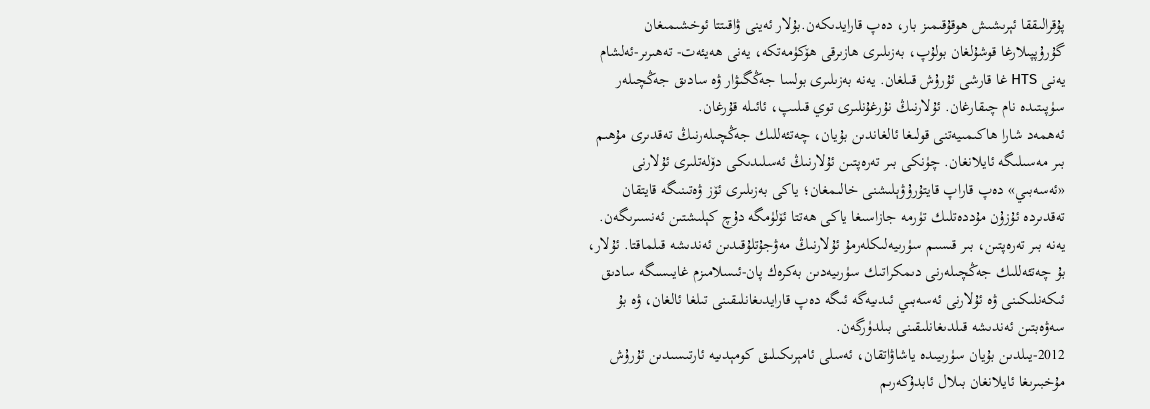پۇقرالىققا ئېرىشىش ھوقۇقىمىز بار، دەپ قارايدىكەن.بۇلار ئەينى ۋاقىتتا ئوخشىمىغان گۇرۇپپىلارغا قوشۇلغان بولۇپ، بەزىلىرى ھازىرقى ھۆكۈمەتكە، يەنى ھەيئەت- تەھىرىر-ئەلشام يەنى HTS غا قارشى ئۇرۇش قىلغان. يەنە بەزىلىرى بولسا جەڭگىۋار ۋە سادىق جەڭچىلەر سۈپىتىدە نام چىقارغان. ئۇلارنىڭ نۇرغۇنلىرى توي قىلىپ، ئائىلە قۇرغان.
ئەھمەد شارا ھاكىمىيەتنى قولىغا ئالغاندىن بۇيان، چەتئەللىك جەڭچىلەرنىڭ تەقدىرى مۇھىم بىر مەسىلىگە ئايلانغان. چۈنكى بىر تەرەپتىن ئۇلارنىڭ ئەسلىدىكى دۆلەتلىرى ئۇلارنى «ئەسەبىي» دەپ قاراپ قايتۇرۇۋېلىشنى خالىمغان؛ ياكى بەزىلىرى ئۆز ۋەتىنىگە قايتقان تەقدىردە ئۇزۇن مۇددەتلىك تۈرمە جازاسىغا ياكى ھەتتا ئۆلۈمگە دۇچ كېلىشتىن ئەنسىرىگەن. يەنە بىر تەرەپتىن، بىر قىسىم سۈرىيەلىكلەرمۇ ئۇلارنىڭ مەۋجۇتلۇقىدىن ئەندىشە قىلماقتا. ئۇلار، بۇ چەتئەللىك جەڭچىلەرنى دىمكراتىك سۈرىيەدىن بەكرەك پان-ئىسلامىزم غايىسىگە سادىق ئىكەنلىكىنى ۋە ئۇلارنى ئەسەبىي ئىدىيەگە ئىگە دەپ قارايدىغانلىقىنى تىلغا ئالغان، ۋە بۇ سەۋەبتىن ئەندىشە قىلدىغانلىقىنى بىلدۈرگەن.
2012-يىلدىن بۇيان سۈرىيىدە ياشاۋاتقان، ئەسلى ئامېرىكىلىق كومېدىيە ئارتىسىدىن ئۇرۇش مۇخبىرىغا ئايلانغان بىلال ئابدۇكەرىم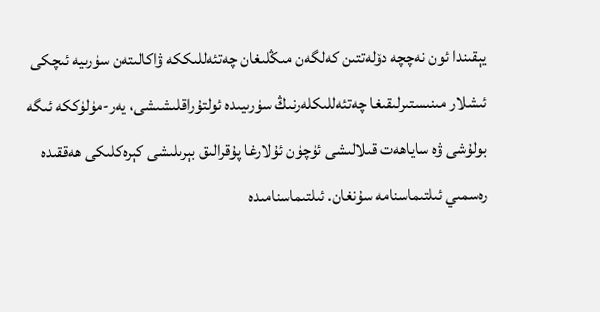يېقىندا ئون نەچچە دۆلەتتىن كەلگەن مىڭلىغان چەتئەللىككە ۋاكالىتەن سۈرىيە ئىچكى ئىشلار مىنىستىرلىقىغا چەتئەللىكلەرنىڭ سۈرىيىدە ئولتۇراقلىشىشى، يەر-مۈلۈككە ئىگە بولۇشى ۋە ساياھەت قىلالىشى ئۈچۈن ئۇلارغا پۇقرالىق بېرىلىشى كېرەكلىكى ھەققىدە رەسمىي ئىلتىماسنامە سۇنغان. ئىلتىماسنامىدە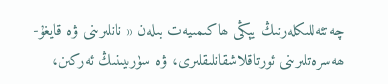چەتئەللىكلەرنىڭ يېڭى ھاكىمىيەت بىلەن « نانلىرىنى ۋە قايغۇ-ھەسرەتلىرىنى ئورتاقلاشقانلىقلىرى، ۋە سۈرىيىنىڭ ئەركىن،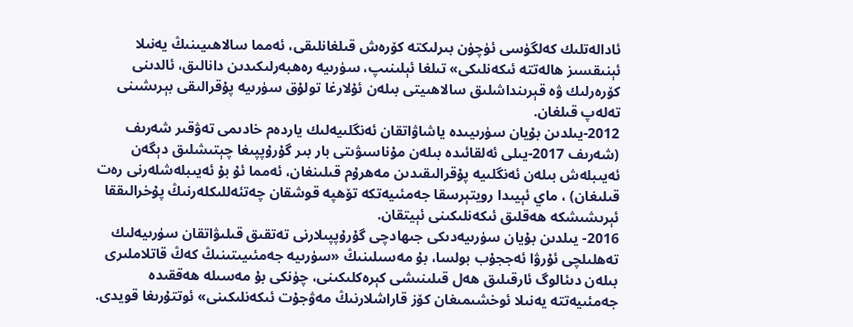ئادالەتلىك كەلگۈسى ئۈچۈن بىرلىكتە كۆرەش قىلغانلىقى، ئەمما سالاھىيىنىڭ يەنىلا ئېنىقسىز ھالەتتە ئىكەنلىكى» تىلغا ئېلىنىپ، سۈرىيە رەھبەرلىكىدىن دانالىق، ئالدىنى كۆرەرلىك ۋە قېرىنداشلىق سالاھىيتى بىلەن ئۇلارغا تولۇق سۈرىيە پۇقرالىقى بېرىشىنى تەلەپ قىلغان.
2012-يىلدىن بۇيان سۈرىيىدە ياشاۋاتقان ئەنگلىيەلىك ياردەم خادىمى تەۋقىر شەرىف (شەرىف 2017-يىلى ئەلقائىدە بىلەن مۇناسىۋىتى بار بىر گۇرۇپپىغا چېتىشلىق دېگەن ئەيىبلەش بىلەن ئەنگلىيە پۇقرالىقىدىن مەھرۇم قىلىنغان، ئەمما ئۇ بۇ ئەيىبلەشلەرنى رەت قىلىغان) ، ماي ئېيىدا رويتېرسقا جەمئىيەتكە تۆھپە قوشقان چەتئەللىكلەرنىڭ پۇخرالىققا ئېرىشىشكە ھەقلىق ئىكەنلىكىنى ئېيتقان.
2016- يىلدىن بۇيان سۈرىيەدىكى جىھادچى گۇرۇپپىلارنى تەتقىق قىلىۋاتقان سۈرىيەلىك تەھلىلچى ئۇرۋا ئەججۇب بولسا، بۇ مەسىلىنىڭ «سۈرىيە جەمئىيىتىنىڭ كەڭ قاتلاملىرى بىلەن دىئالوگ ئارقىلىق ھەل قىلىنىشى كېرەكلىكىنى، چۈنكى بۇ مەسىلە ھەققىدە جەمئىيەتتە يەنىلا ئوخشىمىغان كۆز قاراشلارنىڭ مەۋجۇت ئىكەنلىكىنى» ئوتتۇرىغا قويدى.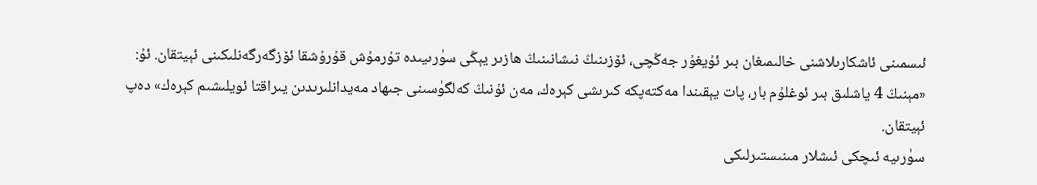ئىسمىنى ئاشكارىلاشنى خالىمىغان بىر ئۇيغۇر جەڭچى، ئۆزىنىڭ نىشانىنىڭ ھازىر يېڭى سۈرىيىدە تۇرمۇش قۇرۇشقا ئۆزگەرگەنلىكىنى ئېيتقان. ئۇ: «مېنىڭ 4 ياشلىق بىر ئوغلۇم بار، پات يېقىندا مەكتەپكە كىرىشى كېرەك، مەن ئۇنىڭ كەلگۈسىنى جىھاد مەيدانلىرىدىن يىراقتا ئويلىشىم كېرەك» دەپ ئېيتقان.
سۈرىيە ئىچكى ئىشلار مىنىستىرلىكى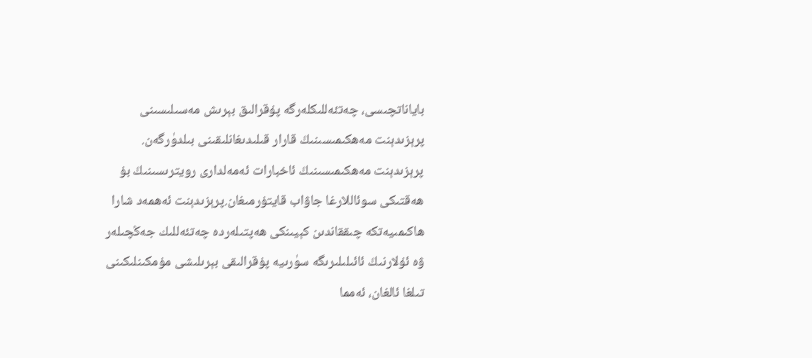باياناتچىسى، چەتئەللىكلەرگە پۇقرالىق بېرىش مەسىلىسىنى پرېزىدېنت مەھكىمىسىنىڭ قارار قىلىدىغانلىقىنى بىلدۈرگەن. پرېزىدېنت مەھكىمىسىنىڭ ئاخبارات ئەمەلدارى رويترىسىنىڭ بۇ ھەقتىكى سوئاللارغا جاۋاب قايتۇرمىغان.پرېزىدېنت ئەھمەد شارا ھاكىمىيەتكە چىققاندىن كېيىنكى ھەپتىلەردە چەتئەللىك جەڭچىلەر ۋە ئۇلارنىڭ ئائىلىلىرىگە سۈرىيە پۇقرالىقى بېرىلىشى مۇمكىنلىكىنى تىلغا ئالغان، ئەمما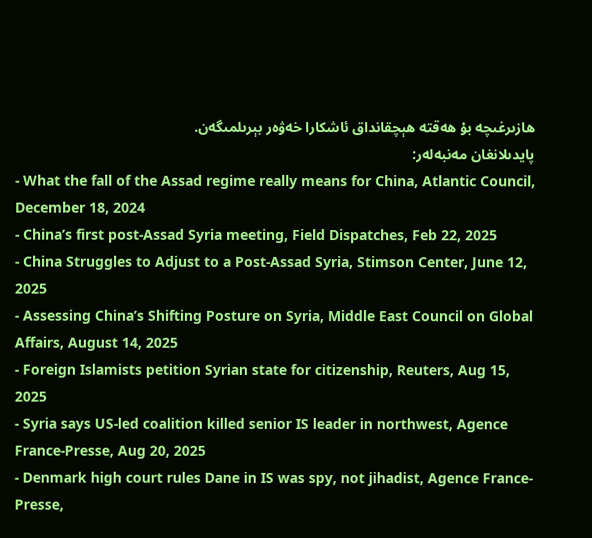ھازىرغىچە بۇ ھەقتە ھېچقانداق ئاشكارا خەۋەر بېرىلمىگەن.
پايدىلانغان مەنبەلەر:
- What the fall of the Assad regime really means for China, Atlantic Council, December 18, 2024
- China’s first post-Assad Syria meeting, Field Dispatches, Feb 22, 2025
- China Struggles to Adjust to a Post-Assad Syria, Stimson Center, June 12, 2025
- Assessing China’s Shifting Posture on Syria, Middle East Council on Global Affairs, August 14, 2025
- Foreign Islamists petition Syrian state for citizenship, Reuters, Aug 15, 2025
- Syria says US-led coalition killed senior IS leader in northwest, Agence France-Presse, Aug 20, 2025
- Denmark high court rules Dane in IS was spy, not jihadist, Agence France-Presse,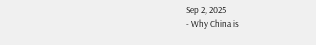Sep 2, 2025
- Why China is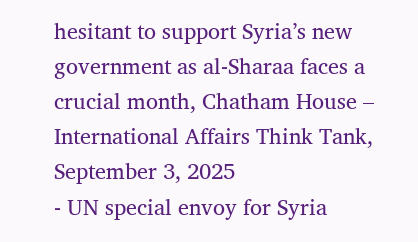hesitant to support Syria’s new government as al-Sharaa faces a crucial month, Chatham House – International Affairs Think Tank, September 3, 2025
- UN special envoy for Syria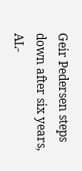Geir Pedersen steps down after six years, AL-